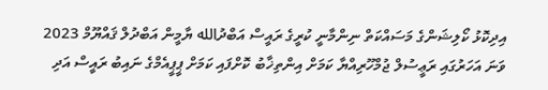އިދިކޮޅު ކޯލިޝަންގެ މަސައްކަތް ނިންމާނީ ކުރީގެ ރައީސް އަބްދުالله ޔާމީން އަބްދުލް ޤައްޔޫމް 2023 ވަނަ އަހަރުގައި ރަޢީސުލް ޖުމްހޫރިއްޔާ ކަމަށް އިންތިޚާބު ކޮށްފައި ކަމަށް ޕީޕީއެމްގެ ނައިބު ރައީސް އަދި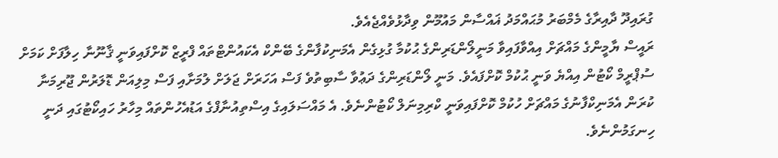ގުރައިދޫ ދާއިރާގެ މެމްބަރު މުޙައްމަދު ޣައްސާން މައުމޫން ވިދާޅުވެއްޖެއެވެ.
ރައީސް ޔާމީންގެ މައްޗަށް އިއްވާފައިވާ މަނީލޯންޑަރިންގެ ޙުކުމާ ގުޅިގެން އެމަނިކުފާންގެ ބޭންކް އެކައުންޓްތައް ފްރީޒް ކޮށްފައިވަނީ ޤާނޫނާ ހިލާފަށް ކަމަށް ސުޕްރީމް ކޯޓުން އިއްޔެ ވަނީ ޙުކުމް ކޮށްފައެވެ. މަނީ ލޯންޑަރިންގެ ދަޢުވާ ސާބިތުވެ ފަސް އަހަރަށް ޖަލަށް ލުމަށާއި ފަސް މިލިއަން ޑޮލަރުން ޖޫރިމަނާ ކުރަން އެމަނިކްފާނުގެ މައްޗަށް ހުކުމް ކޮށްފައިވަނީ ކްރިމިނަލް ކޯޓުންނެވެ. އެ މައްސަލައިގެ އިސްތިއުނާފްގެ އަޑުއެހުންތައް މިހާރު ހައިކޯޓުގައި ދަނީ ހިނގަމުންނެވެ.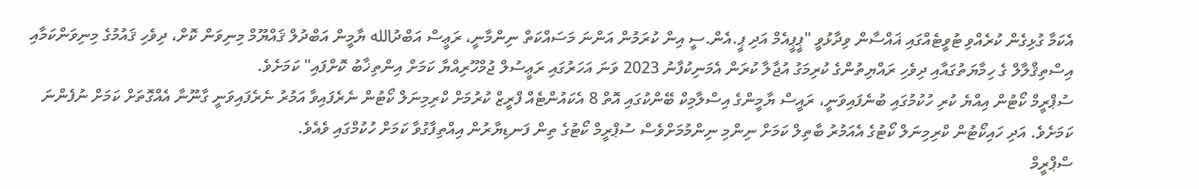އެކަމާ ގުޅިގެން ކުރެއްވި ޓުވީޓެއްގައި ޣައްސާން ވިދާޅުވީ "ޕީޕީއެމް އަދި ޕީ.އެން.ސީ އިން ކުރަމުން އަންނަ މަސައްކަތް ނިންމާނީ، ރަޢީސް އަބްދުالله ޔާމީން އަބްދުލް ޤައްޔޫމް މިނިވަން ކޮށް، ދިވެހި ޤައުމުގެ މިނިވަންކަމާއި އިސްތިޤްލާލް ގެ ހިމާޔަތުގައާއި ދިވެހި ރައްޔިތުންގެ ކުރިމަގު އުޖާލާ ކުރަން އެމަނިކުފާނު 2023 ވަނަ އަހަރުގައި ރަޢީސުލް ޖުމްހޫރިއްޔާ ކަމަށް އިންތިޚާބު ކޮށްފައި" ކަމަށެވެ.
ސުޕްރީމް ކޯޓުން އިއްޔެ ކުރި ހުކުމުގައި ބުނެފައިވަނީ، ރައީސް ޔާމީންގެ އިސްލާމިކް ބޭންކުގައި އޮތް 8 އެކައުންޓެއް ފްރީޒް ކުރުމަށް ކްރިމިނަލް ކޯޓުން ނެރެފައިވާ އަމުރު ނެރެފައިވަނީ ގާނޫނާ އެއްގޮތަށް ކަމަށް ނުފެންނަ ކަމަށެވެ. އަދި ހައިކޯޓުން ކްރިމިނަލް ކޯޓުގެ އެއަމުރު ބާތިލް ކަމަށް ނިންމި ނިންމުމަށްވެސް ސުޕްރީމް ކޯޓުގެ ތިން ފަނޑިޔާރުން އިއްތިފާގުވާ ކަމަށް ހުކުމްގައި ވެއެވެ.
ސްޕްރީމް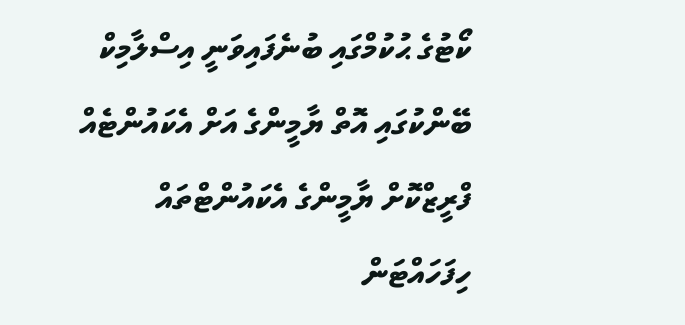ކޯޓުގެ ޙުކުމްގައި ބުނެފައިވަނީ އިސްލާމިކް ބޭންކުގައި އޮތް ޔާމީންގެ އަށް އެކައުންޓެއް ފްރީޒްކޮށް ޔާމީންގެ އެކައުންޓްތައް ހިފަހައްޓަން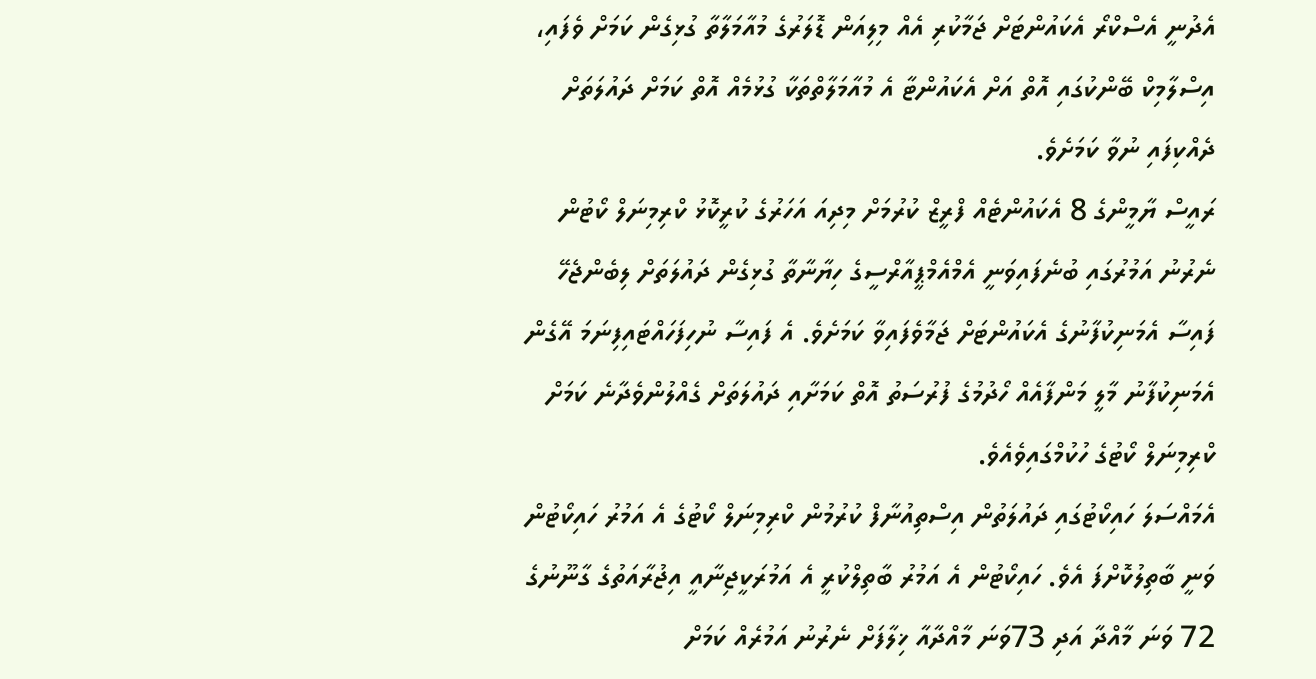އެދުނީ އެސްކްރޯ އެކައުންޓަށް ޖަމާކުރި އެއް މިލިއަން ޑޮލަރުގެ މުއާމަލާތާ ގުޅިގެން ކަމަށް ވެފައި، އިސްލާމިކް ބޭންކުގައި އޮތް އަށް އެކައުންޓާ އެ މުއާމަލާތްތަކާ ގުޅުމެއް އޮތް ކަމަށް ދައުލަތަށް ދެއްކިފައި ނުވާ ކަމަށެވެ.
ރައީސް ޔާމީންގެ 8 އެކައުންޓެއް ފްރީޒް ކުރުމަށް މިދިއަ އަހަރުގެ ކުރީކޮޅު ކްރިމިނަލް ކޯޓުން ނެރުނު އަމުރުގައި ބުނެފައިވަނީ އެމްއެމްޕީއާރްސީގެ ހިޔާނާތާ ގުޅިގެން ދައުލަތަށް ލިބެންޖެހޭ ފައިސާ އެމަނިކުފާނުގެ އެކައުންޓަށް ޖަމާވެފައިވާ ކަމަށެވެ. އެ ފައިސާ ނުހިފަހައްޓައިފިނަމަ އޭގެން އެމަނިކުފާނު މާލީ މަންފާއެއް ހޯދުމުގެ ފުރުސަތު އޮތް ކަމަށާއި ދައުލަތަށް ގެއްލުންވެދާނެ ކަމަށް ކްރިމިނަލް ކޯޓުގެ ހުކުމްގައިވެއެވެ.
އެމައްސަލަ ހައިކޯޓުގައި ދައުލަތުން އިސްތިއުނާފް ކުރުމުން ކްރިމިނަލް ކޯޓުގެ އެ އަމުރު ހައިކޯޓުން ވަނީ ބާތިލުކޮށްފަ އެވެ. ހައިކޯޓުން އެ އަމުރު ބާތިލްކުރީ އެ އަމުރަކީޖިނާއީ އިޖުރާއަތުގެ ގާނޫނުގެ 72 ވަނަ މާއްދާ އަދި 73ވަނަ މާއްދާއާ ޚިލާފަށް ނެރުނު އަމުރެއް ކަމަށް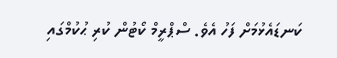ކަނޑައެޅުމަށް ފަހު އެވެ. ސްޕްރީމް ކޯޓުން ކުރި ޙުކުމްގައި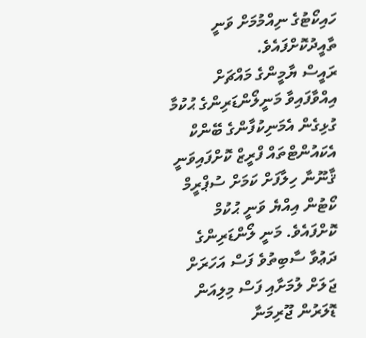ހައިކޯޓުގެ ނިއްމުމަށް ވަނީ ތާއީދުކޮށްފައެވެ.
ރައީސް ޔާމީންގެ މައްޗަށް އިއްވާފައިވާ މަނީލޯންޑަރިންގެ ޙުކުމާ ގުޅިގެން އެމަނިކުފާންގެ ބޭންކް އެކައުންޓްތައް ފްރީޒް ކޮށްފައިވަނީ ޤާނޫނާ ހިލާފަށް ކަމަށް ސުޕްރީމް ކޯޓުން އިއްޔެ ވަނީ ޙުކުމް ކޮށްފައެވެ. މަނީ ލޯންޑަރިންގެ ދަޢުވާ ސާބިތުވެ ފަސް އަހަރަށް ޖަލަށް ލުމަށާއި ފަސް މިލިއަން ޑޮލަރުން ޖޫރިމަނާ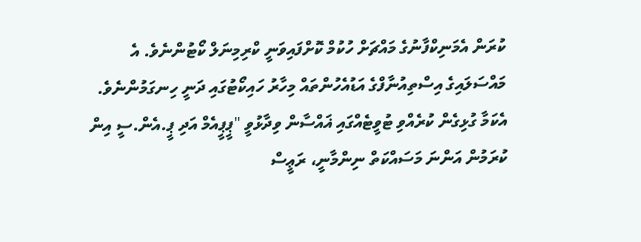ކުރަން އެމަނިކްފާނުގެ މައްޗަށް ހުކުމް ކޮށްފައިވަނީ ކްރިމިނަލް ކޯޓުންނެވެ. އެ މައްސަލައިގެ އިސްތިއުނާފްގެ އަޑުއެހުންތައް މިހާރު ހައިކޯޓުގައި ދަނީ ހިނގަމުންނެވެ.
އެކަމާ ގުޅިގެން ކުރެއްވި ޓުވީޓެއްގައި ޣައްސާން ވިދާޅުވީ "ޕީޕީއެމް އަދި ޕީ.އެން.ސީ އިން ކުރަމުން އަންނަ މަސައްކަތް ނިންމާނީ، ރަޢީސް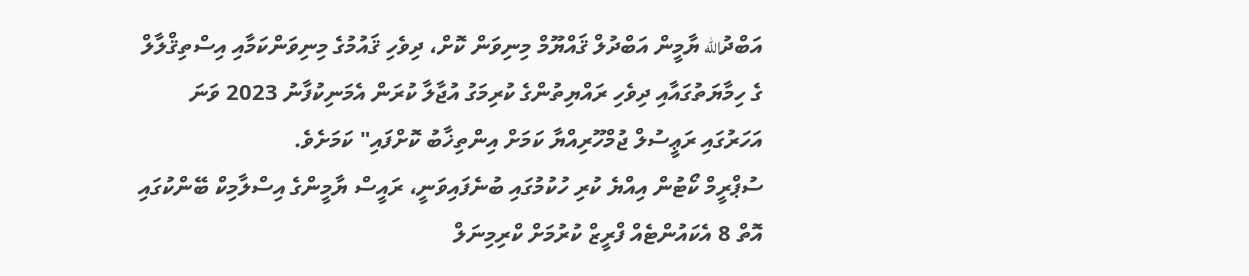އަބްދުالله ޔާމީން އަބްދުލް ޤައްޔޫމް މިނިވަން ކޮށް، ދިވެހި ޤައުމުގެ މިނިވަންކަމާއި އިސްތިޤްލާލް ގެ ހިމާޔަތުގައާއި ދިވެހި ރައްޔިތުންގެ ކުރިމަގު އުޖާލާ ކުރަން އެމަނިކުފާނު 2023 ވަނަ އަހަރުގައި ރަޢީސުލް ޖުމްހޫރިއްޔާ ކަމަށް އިންތިޚާބު ކޮށްފައި" ކަމަށެވެ.
ސުޕްރީމް ކޯޓުން އިއްޔެ ކުރި ހުކުމުގައި ބުނެފައިވަނީ، ރައީސް ޔާމީންގެ އިސްލާމިކް ބޭންކުގައި އޮތް 8 އެކައުންޓެއް ފްރީޒް ކުރުމަށް ކްރިމިނަލް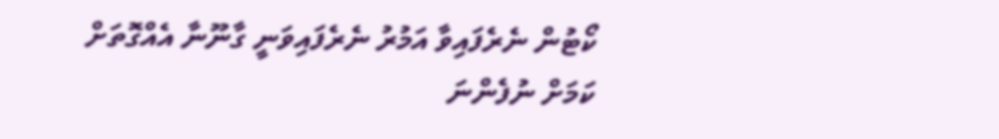ކޯޓުން ނެރެފައިވާ އަމުރު ނެރެފައިވަނީ ގާނޫނާ އެއްގޮތަށް ކަމަށް ނުފެންނަ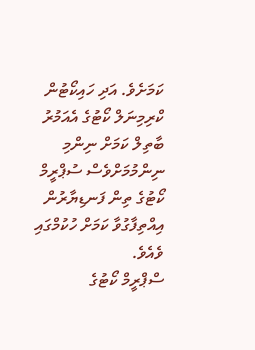ކަމަށެވެ. އަދި ހައިކޯޓުން ކްރިމިނަލް ކޯޓުގެ އެއަމުރު ބާތިލް ކަމަށް ނިންމި ނިންމުމަށްވެސް ސުޕްރީމް ކޯޓުގެ ތިން ފަނޑިޔާރުން އިއްތިފާގުވާ ކަމަށް ހުކުމްގައި ވެއެވެ.
ސްޕްރީމް ކޯޓުގެ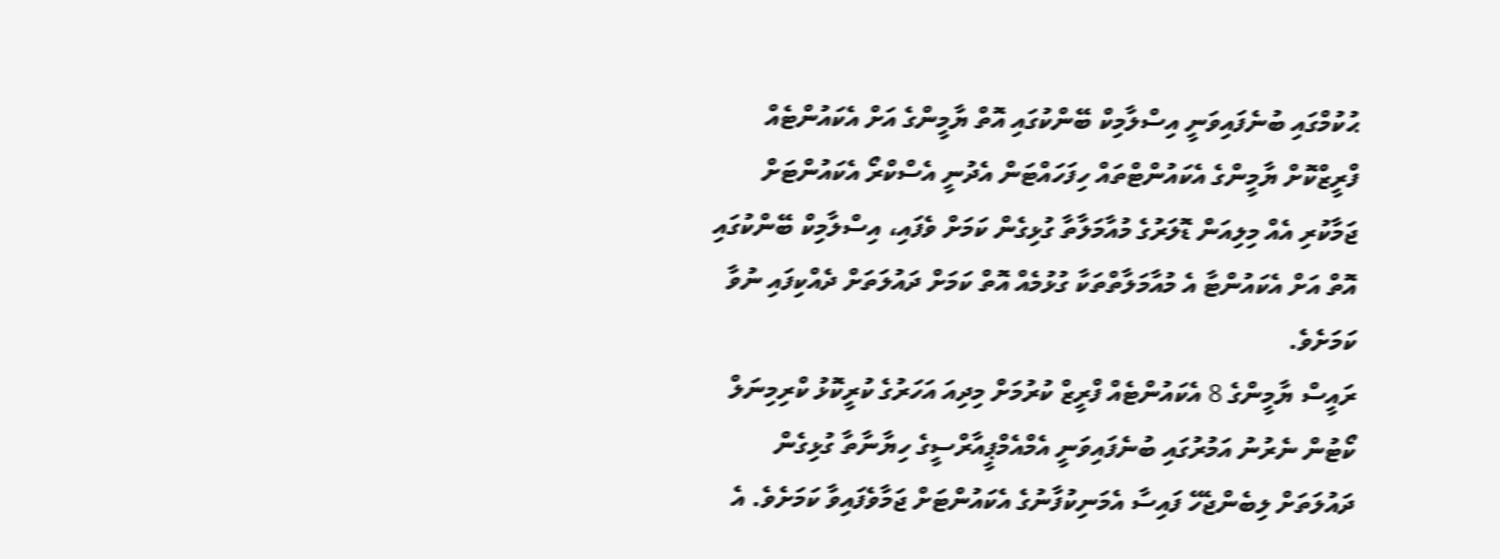ޙުކުމްގައި ބުނެފައިވަނީ އިސްލާމިކް ބޭންކުގައި އޮތް ޔާމީންގެ އަށް އެކައުންޓެއް ފްރީޒްކޮށް ޔާމީންގެ އެކައުންޓްތައް ހިފަހައްޓަން އެދުނީ އެސްކްރޯ އެކައުންޓަށް ޖަމާކުރި އެއް މިލިއަން ޑޮލަރުގެ މުއާމަލާތާ ގުޅިގެން ކަމަށް ވެފައި، އިސްލާމިކް ބޭންކުގައި އޮތް އަށް އެކައުންޓާ އެ މުއާމަލާތްތަކާ ގުޅުމެއް އޮތް ކަމަށް ދައުލަތަށް ދެއްކިފައި ނުވާ ކަމަށެވެ.
ރައީސް ޔާމީންގެ 8 އެކައުންޓެއް ފްރީޒް ކުރުމަށް މިދިއަ އަހަރުގެ ކުރީކޮޅު ކްރިމިނަލް ކޯޓުން ނެރުނު އަމުރުގައި ބުނެފައިވަނީ އެމްއެމްޕީއާރްސީގެ ހިޔާނާތާ ގުޅިގެން ދައުލަތަށް ލިބެންޖެހޭ ފައިސާ އެމަނިކުފާނުގެ އެކައުންޓަށް ޖަމާވެފައިވާ ކަމަށެވެ. އެ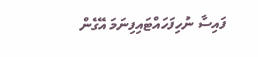ފައިސާ ނުހިފަހައްޓައިފިނަމަ އޭގެން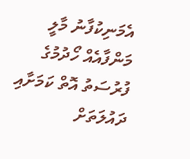އެމަނިކުފާނު މާލީ މަންފާއެއް ހޯދުމުގެ ފުރުސަތު އޮތް ކަމަށާއި ދައުލަތަށް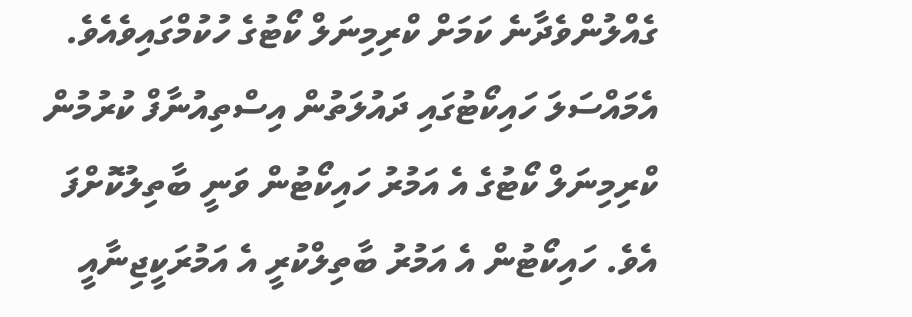ގެއްލުންވެދާނެ ކަމަށް ކްރިމިނަލް ކޯޓުގެ ހުކުމްގައިވެއެވެ.
އެމައްސަލަ ހައިކޯޓުގައި ދައުލަތުން އިސްތިއުނާފް ކުރުމުން ކްރިމިނަލް ކޯޓުގެ އެ އަމުރު ހައިކޯޓުން ވަނީ ބާތިލުކޮށްފަ އެވެ. ހައިކޯޓުން އެ އަމުރު ބާތިލްކުރީ އެ އަމުރަކީޖިނާއީ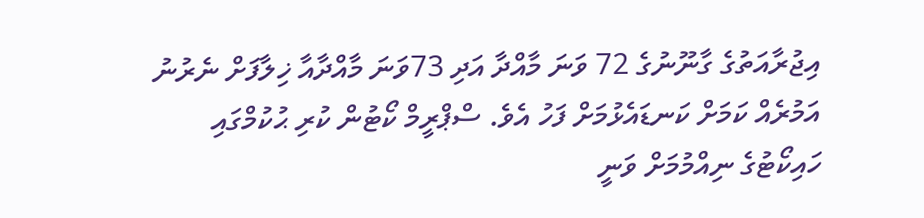އިޖުރާއަތުގެ ގާނޫނުގެ 72 ވަނަ މާއްދާ އަދި 73ވަނަ މާއްދާއާ ޚިލާފަށް ނެރުނު އަމުރެއް ކަމަށް ކަނޑައެޅުމަށް ފަހު އެވެ. ސްޕްރީމް ކޯޓުން ކުރި ޙުކުމްގައި ހައިކޯޓުގެ ނިއްމުމަށް ވަނީ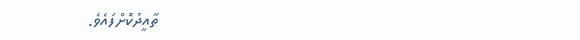ތާއީދުކޮށްފައެވެ.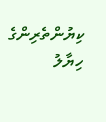ކިޔުންތެރިންގެ ހިޔާލު